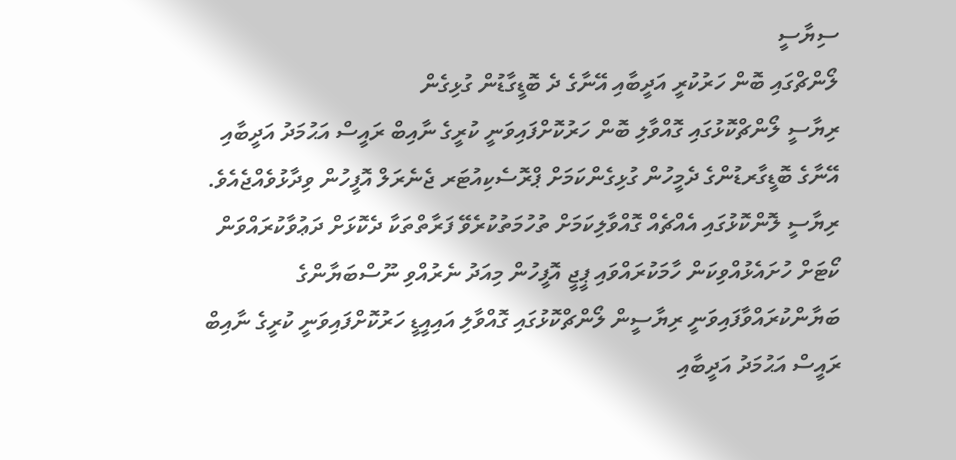ސިޔާސީ
ލޯންޗްގައި ބޮން ހަރުކުރީ އަދީބާއި އޭނާގެ ދެ ބޮޑީގާޑުން ގުޅިގެން
ރިޔާސީ ލޯންޗްކޮޅުގައި ގޮއްވާލި ބޮން ހަރުކޮށްފައިވަނީ ކުރީގެ ނާއިބް ރައީސް އަޙުމަދު އަދީބާއި އޭނާގެ ބޮޑީގާރޑުންގެ ދެމީހުން ގުޅިގެންކަމަށް ޕްރޮސެކިއުޓަރ ޖެނެރަލް އޮފީހުން ވިދާޅުވެއްޖެއެވެ.
ރިޔާސީ ލޮންކޮޅުގައި އެއްޗެއް ގޮއްވާލިކަމަށް ތުހުމަތުކުރެވޭ ފަރާތްތަކާ ދެކޮޅަށް ދަޢުވާކުރައްވަން ކޯޓަށް ހުށައެޅުއްވިކަން ހާމަކުރައްވައި ޕީޖީ އޮފީހުން މިއަދު ނެރުއްވި ނޫސްބަޔާންގެ ބަޔާންކުރައްވާފައިވަނީ ރިޔާސީން ލޯންޗްކޮޅުގައި ގޮއްވާލި އައިއީޑީ ހަރުކޮށްފައިވަނީ ކުރީގެ ނާއިބް ރައީސް އަޙުމަދު އަދީބާއި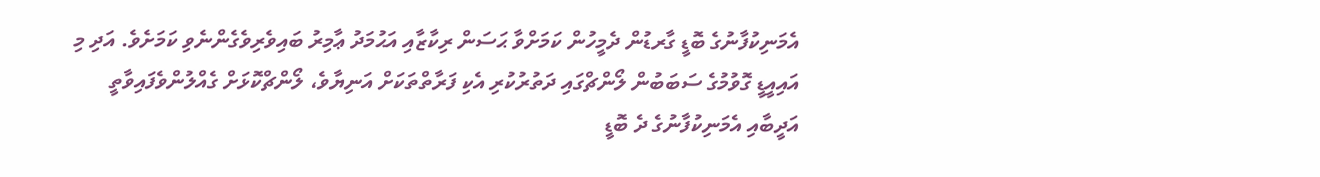އެމަނިކުފާނުގެ ބޮޑީ ގާރޑުން ދެމީހުން ކަމަށްވާ ޙަސަން ރިކާޒާއި އަޙުމަދު ޢާމިރު ބައިވެރިވެގެންނެވި ކަމަށެވެ. އަދި މި އައިއީޑީ ގޮވުމުގެ ސަބަބުން ލޯންޗްގައި ދަތުރުކުރި އެކި ފަރާތްތަކަށް އަނިޔާވެ، ލޯންޗްކޮޅަށް ގެއްލުންވެފައިވާތީ އަދީބާއި އެމަނިކުފާނުގެ ދެ ބޮޑީ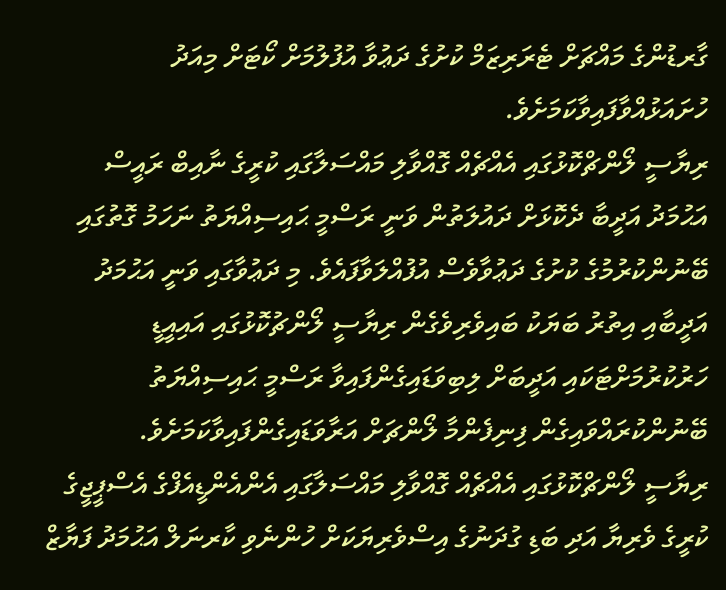ގާރޑުންގެ މައްޗަށް ޓެރަރިޒަމް ކުށުގެ ދަޢުވާ އުފުލުމަށް ކޯޓަށް މިއަދު ހުށައަޅުއްވާފައިވާކަމަށެވެ.
ރިޔާސީ ލޯންޗްކޮޅުގައި އެއްޗެއް ގޮއްވާލި މައްސަލާގައި ކުރީގެ ނާއިބް ރައީސް އަޙުމަދު އަދީބާ ދެކޮޅަށް ދައުލަތުން ވަނީ ރަސްމީ ޙައިސިއްޔަތު ނަހަމު ގޮތުގައި ބޭނުންކުރުމުގެ ކުށުގެ ދަޢުވާވެސް އުފުއްލަވާފައެވެ. މި ދަޢުވާގައި ވަނީ އަޙުމަދު އަދީބާއި އިތުރު ބަޔަކު ބައިވެރިވެގެން ރިޔާސީ ލޯންޗުކޮޅުގައި އައިއީޑީ ހަރުކުރުމަށްޓަކައި އަދީބަށް ލިބިވަޑައިގެންފައިވާ ރަސްމީ ޙައިސިއްޔަތު ބޭނުންކުރައްވައިގެން ފިނިފެންމާ ލޯންޗަށް އަރާވަޑައިގެންފައިވާކަމަށެވެ.
ރިޔާސީ ލޯންޗްކޮޅުގައި އެއްޗެއް ގޮއްވާލި މައްސަލާގައި އެންއެންޑީއެފްގެ އެސްޕީޖީގެ ކުރީގެ ވެރިޔާ އަދި ބަޑި ގުދަނުގެ އިސްވެރިޔަކަށް ހުންނެވި ކާރނަލް އަޙުމަދު ފަޔާޒް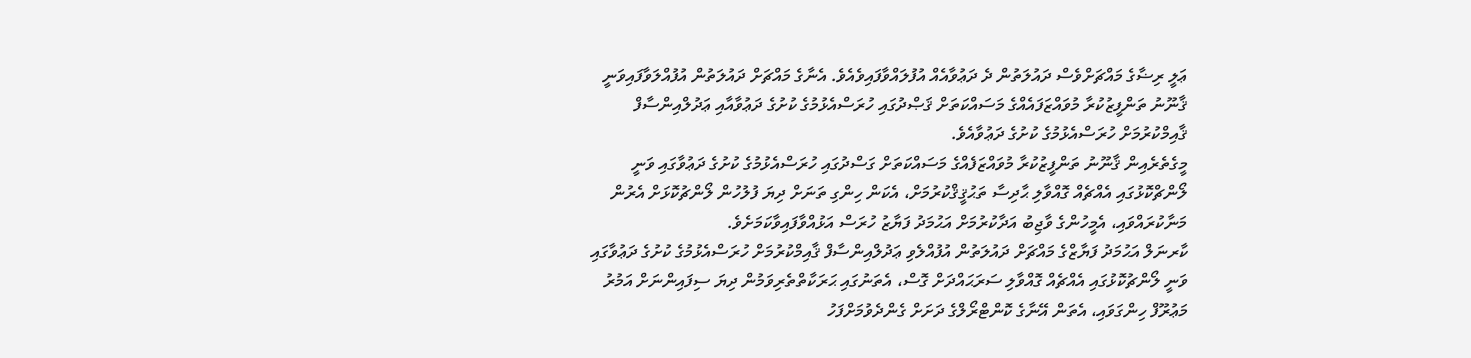ޢަލީ ރިޟާގެ މައްޗަށްވެސް ދައުލަތުން ދެ ދަޢުވާއެއް އުފުލައްވާފައިވެއެވެ. އެނާގެ މައްޗަށް ދައުލަތުން އުފުއްލަވާފައިވަނީ ޤާނޫނު ތަންފީޒުކުރާ މުވައްޒަފައެއްގެ މަސައްކަތަށް ޤަޞްދުގައި ހުރަސްއެޅުމުގެ ކުށުގެ ދަޢުވާއާއި ޢަދުލްއިންސާފް ޤާއިމްކުރުމަށް ހުރަސްއެޅުމުގެ ކުށުގެ ދަޢުވާއެވެ.
މީގެތެރެއިން ޤާނޫނު ތަންފީޒުކުރާ މުވައްޒަފެއްގެ މަސައްކަތަށް ގަސްދުގައި ހުރަސްއެޅުމުގެ ކުށުގެ ދަޢުވާގައި ވަނީ ލޯންޗްކޮޅުގައި އެއްޗެއް ގޮއްވާލި ޙާދިސާ ތަޙުޤީޤްކުރުމަށް، އެކަން ހިންގި ތަނަށް ދިޔަ ފުލުހުން ލޯންޗުކޮޅަށް އެރުން މަނާކުރައްވައި، އެމީހުންގެ ވާޖިބު އަދާކުރުމަށް އަޙުމަދު ފަޔާޒު ހުރަސް އަޅުއްވާފައިވާކަމަށެވެ.
ކާރނަލް އަޙުމަދު ފަޔާޒްގެ މައްޗަށް ދައުލަތުން އުފުއްލެވި ޢަދުލްއިންސާފް ޤާއިމްކުރުމަށް ހުރަސްއެޅުމުގެ ކުށުގެ ދަޢުވާގައި ވަނީ ލޯންޗުކޮޅުގައި އެއްޗެއް ގޮއްވާލި ސަރަޙައްދަށް ގޮސް، އެތަނުގައި ޙަރަކާތްތެރިވަމުން ދިޔަ ސިފައިންނަށް އަމުރު މަޢުރޫފް ހިންގަވައި، އެތަން އޭނާގެ ކޮންޓްރޯލްގެ ދަށަށް ގެންދެވުމަށްފަހު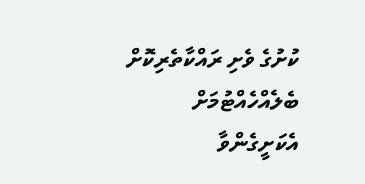ކުށުގެ ވެށި ރައްކާތެރިކޮށް ބެލެއްހެއްޓުމަށް އެކަށީގެންވާ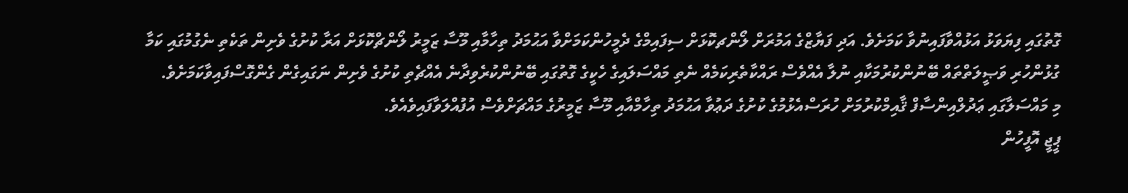ގޮތުގައި ފިޔަވަޅު އަޅުއްވާފައިނުވާ ކަމަށެވެ. އަދި ފަޔާޒްގެ އަމުރަށް ލޯންޗކޮޅަށް ސިފައިމްގެ ދެމީހުންކަމަށްވާ އަޙުމަދު ތިހާމާއި މޫސާ ޒަމީރު ލޯންޗްކޮޅަށް އަރާ ކުށުގެ ވެށިން ތަކެތި ނެގުމުގައި ކަމާ ގުޅުންހުރި ވަޞީލަތްތައް ބޭނުންކުރުމަކާއި ނުލާ އެއްވެސް ރައްކާތެރިކަމެއް ނެތި މައްސަލައިގެ ހެކީގެ ގޮތުގައި ބޭނުންކުރެވިދާނެ އެއްޗެތި ކުށުގެ ވެށިން ނަގައިގެން ގެންގޮސްފައިވާކަމަށެވެ.
މި މައްސަލާގައި ޢަދުލްއިންސާފް ޤާއިމްކުރުމަށް ހުރަސްއެޅުމުގެ ކުށުގެ ދަޢުވާ އަޙުމަދު ތިހާމްއާއި މޫސާ ޒަމީރުގެ މައްޗަށްވެސް އުފުއްލަވާފައިވެއެވެ.
ޕީޖީ އޮފީހުން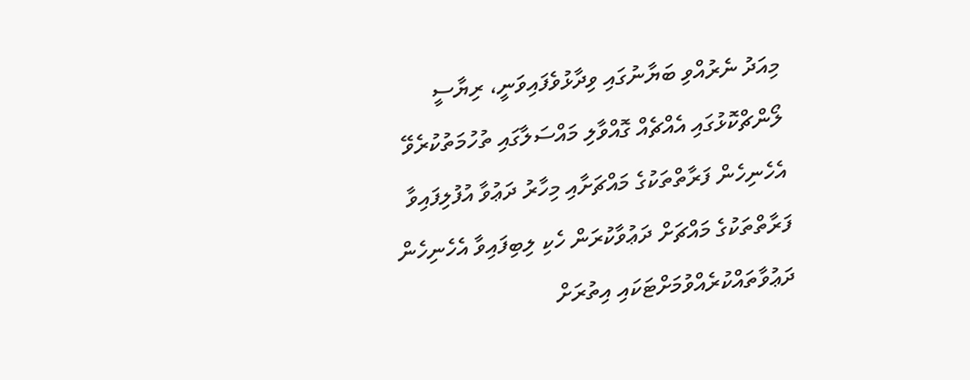މިއަދު ނެރުއްވި ބަޔާނުގައި ވިދާޅުވެފައިވަނީ، ރިޔާސީ ލޯންޗްކޮޅުގައި އެއްޗެއް ގޮއްވާލި މައްސަލާގައި ތުހުމަތުކުރެވޭ އެހެނިހެން ފަރާތްތަކުގެ މައްޗަށާއި މިހާރު ދަޢުވާ އުފުލިފައިވާ ފަރާތްތަކުގެ މައްޗަށް ދަޢުވާކުރަން ހެކި ލިބިފައިވާ އެހެނިހެން ދަޢުވާތައްކުރެއްވުމަށްޓަކައި އިތުރަށް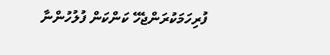ފުރިހަމަކުރަންޖެހޭ ކަންކަން ފުލުހުންނާ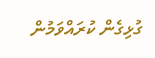ގުޅިގެން ކުރައްވަމުން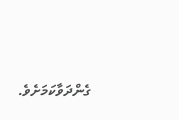ގެންދަވާކަމަށެވެ.